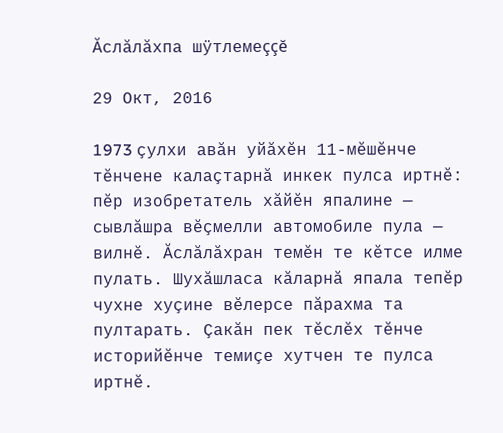Ăслăлăхпа шÿтлемеççĕ

29 Окт, 2016

1973 çулхи авăн уйăхĕн 11-мĕшĕнче тĕнчене калаçтарнă инкек пулса иртнĕ: пĕр изобретатель хăйĕн япалине — сывлăшра вĕçмелли автомобиле пула — вилнĕ. Ăслăлăхран темĕн те кĕтсе илме пулать. Шухăшласа кăларнă япала тепĕр чухне хуçине вĕлерсе пăрахма та пултарать. Çакăн пек тĕслĕх тĕнче историйĕнче темиçе хутчен те пулса иртнĕ.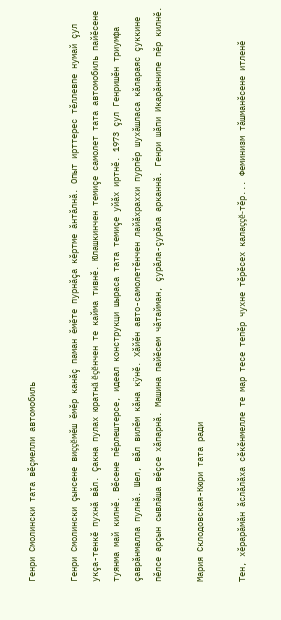Генри Смолински тата вĕçмелли автомобиль

Генри Смолински çынсене виççĕмĕш ĕмĕр канăç паман ĕмĕте пурнăçа кĕртме ăнтăлнă. Опыт ирттерес тĕллевпе нумай çул укçа-тенкĕ пухнă вăл. Çакна пулах юратнă ĕçĕнчен те кайма тивнĕ. Юлашкинчен темиçе самолет тата автомобиль пайĕсене туянма май килнĕ. Вĕсене пĕрлештерсе, идеал конструкци шыраса тата темиçе уйăх иртнĕ. 1973 çул Генришĕн триумфа çаврăнмалла пулнă. Шел, вăл вилĕм кăна кÿнĕ. Хăйĕн авто-самолетĕнчен лайăхраххи пурпĕр шухăшласа кăлараяс çуккине пĕлсе арçын сывлăша вĕçсе хăпарнă. Машина пайĕсем чăтайман, çурăла-çурăла арканнă. Генри шăпи Икарăннипе пĕр килнĕ.

Мария Склодовская-Кюри тата ради

Тен, хĕрарăмăн ăслăлăха сĕкĕнмелле те мар тесе тепĕр чухне тĕрĕсех калаççĕ-тĕр... Феминизм тăшманĕсене итленĕ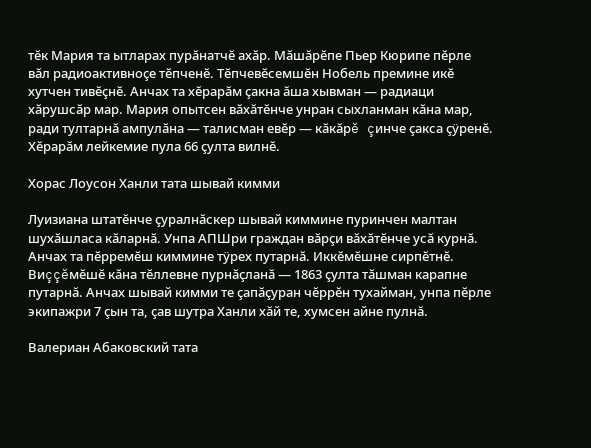тĕк Мария та ытларах пурăнатчĕ ахăр. Мăшăрĕпе Пьер Кюрипе пĕрле вăл радиоактивноçе тĕпченĕ. Тĕпчевĕсемшĕн Нобель премине икĕ хутчен тивĕçнĕ. Анчах та хĕрарăм çакна ăша хывман — радиаци хăрушсăр мар. Мария опытсен вăхăтĕнче унран сыхланман кăна мар, ради тултарнă ампулăна — талисман евĕр — кăкăрĕ çинче çакса çÿренĕ. Хĕрарăм лейкемие пула 66 çулта вилнĕ.

Хорас Лоусон Ханли тата шывай кимми

Луизиана штатĕнче çуралнăскер шывай киммине пуринчен малтан шухăшласа кăларнă. Унпа АПШри граждан вăрçи вăхăтĕнче усă курнă. Анчах та пĕрремĕш киммине тÿрех путарнă. Иккĕмĕшне сирпĕтнĕ. Виççĕмĕшĕ кăна тĕллевне пурнăçланă — 1863 çулта тăшман карапне путарнă. Анчах шывай кимми те çапăçуран чĕррĕн тухайман, унпа пĕрле экипажри 7 çын та, çав шутра Ханли хăй те, хумсен айне пулнă.

Валериан Абаковский тата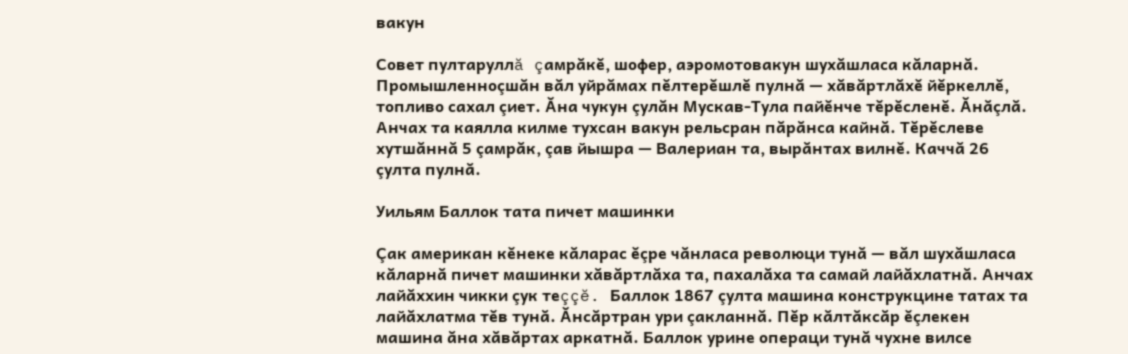вакун

Совет пултаруллă çамрăкĕ, шофер, аэромотовакун шухăшласа кăларнă. Промышленноçшăн вăл уйрăмах пĕлтерĕшлĕ пулнă — хăвăртлăхĕ йĕркеллĕ, топливо сахал çиет. Ăна чукун çулăн Мускав-Тула пайĕнче тĕрĕсленĕ. Ăнăçлă. Анчах та каялла килме тухсан вакун рельсран пăрăнса кайнă. Тĕрĕслеве хутшăннă 5 çамрăк, çав йышра — Валериан та, вырăнтах вилнĕ. Каччă 26 çулта пулнă.

Уильям Баллок тата пичет машинки

Çак американ кĕнеке кăларас ĕçре чăнласа революци тунă — вăл шухăшласа кăларнă пичет машинки хăвăртлăха та, пахалăха та самай лайăхлатнă. Анчах лайăххин чикки çук теççĕ. Баллок 1867 çулта машина конструкцине татах та лайăхлатма тĕв тунă. Ăнсăртран ури çакланнă. Пĕр кăлтăксăр ĕçлекен машина ăна хăвăртах аркатнă. Баллок урине операци тунă чухне вилсе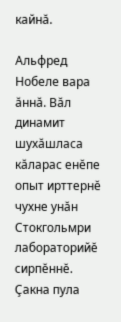кайнă.

Альфред Нобеле вара ăннă. Вăл динамит шухăшласа кăларас енĕпе опыт ирттернĕ чухне унăн Стокгольмри лабораторийĕ сирпĕннĕ. Çакна пула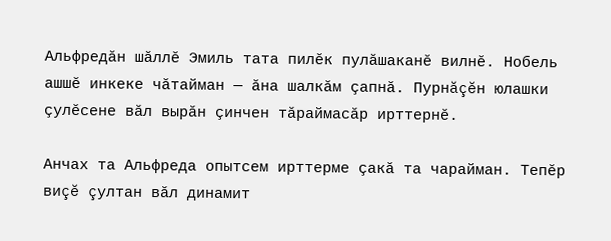Альфредăн шăллĕ Эмиль тата пилĕк пулăшаканĕ вилнĕ. Нобель ашшĕ инкеке чăтайман — ăна шалкăм çапнă. Пурнăçĕн юлашки çулĕсене вăл вырăн çинчен тăраймасăр ирттернĕ.

Анчах та Альфреда опытсем ирттерме çакă та чарайман. Тепĕр виçĕ çултан вăл динамит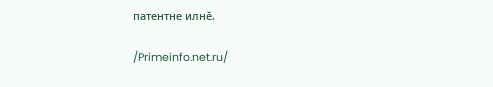патентне илнĕ.

/Primeinfo.net.ru/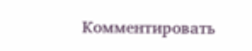Комментировать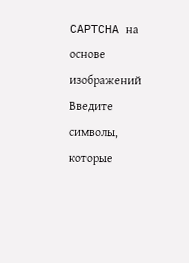CAPTCHA на основе изображений
Введите символы, которые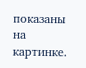показаны на картинке.